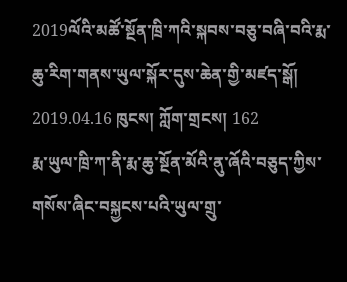2019ལོའི་མཚོ་སྔོན་ཁྲི་ཀའི་སྐབས་བཅུ་བཞི་བའི་རྨ་ཆུ་རིག་གནས་ཡུལ་སྐོར་དུས་ཆེན་གྱི་མཛད་སྒོ།
2019.04.16 ཁུངས། ཀློག་གྲངས། 162
རྨ་ཡུལ་ཁྲི་ཀ་ནི་རྨ་ཆུ་སྔོན་མོའི་ནུ་ཞོའི་བཅུད་ཀྱིས་གསོས་ཞིང་བསྐྱངས་པའི་ཡུལ་གྲུ་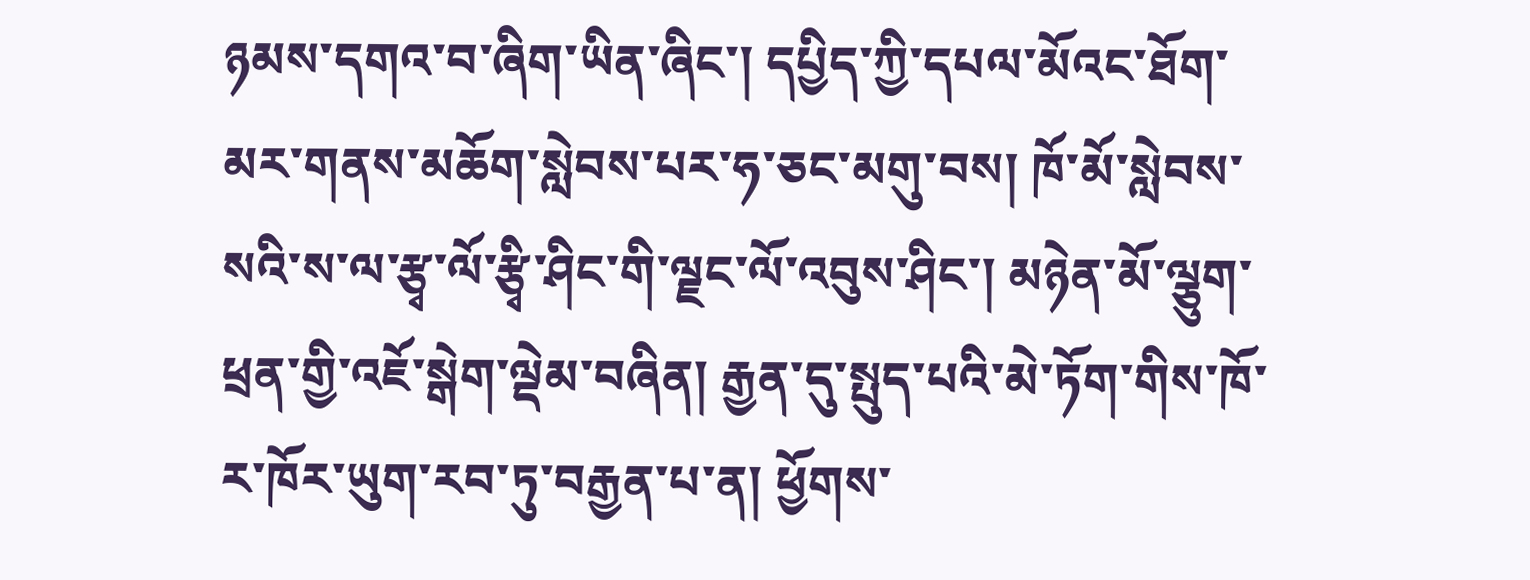ཉམས་དགའ་བ་ཞིག་ཡིན་ཞིང་། དཔྱིད་ཀྱི་དཔལ་མོའང་ཐོག་མར་གནས་མཆོག་སླེབས་པར་ཧ་ཅང་མགུ་བས། ཁོ་མོ་སླེབས་སའི་ས་ལ་རྩྭ་ལོ་རྩྭི་ཤིང་གི་ལྗང་ལོ་འབུས་ཤིང་། མཉེན་མོ་ལྕུག་ཕྲན་གྱི་འཇོ་སྒེག་ལྡེམ་བཞིན། རྒྱན་དུ་སྤུད་པའི་མེ་ཏོག་གིས་ཁོ་ར་ཁོར་ཡུག་རབ་ཏུ་བརྒྱན་པ་ན། ཕྱོགས་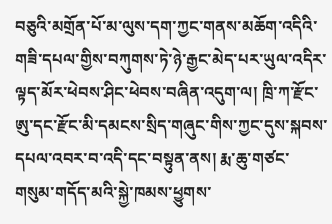བཅུའི་མགྲོན་པོ་མ་ལུས་དག་ཀྱང་གནས་མཆོག་འདིའི་གཟི་དཔལ་གྱིས་བཀུགས་ཏེ་ཉེ་རྒྱང་མེད་པར་ཡུལ་འདིར་ལྟད་མོར་ཕེབས་ཤིང་ཕེབས་བཞིན་འདུག་ལ། ཁྲི་ཀ་རྫོང་ཨུ་དང་རྫོང་མི་དམངས་སྲིད་གཞུང་གིས་ཀྱང་དུས་སྐབས་དཔལ་འབར་བ་འདི་དང་བསྟུན་ནས། རྨ་ཆུ་གཙང་གསུམ་གདོད་མའི་སྐྱེ་ཁམས་ཕྱུགས་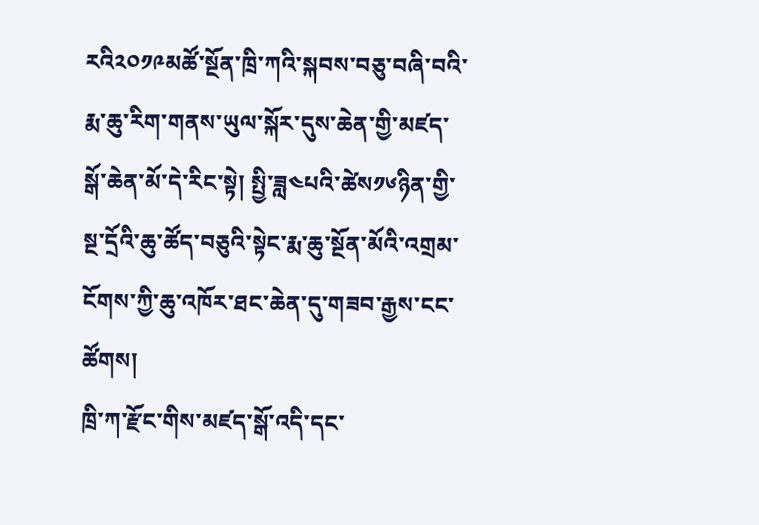རའི༢༠༡༩མཚོ་སྔོན་ཁྲི་ཀའི་སྐབས་བཅུ་བཞི་བའི་རྨ་ཆུ་རིག་གནས་ཡུལ་སྐོར་དུས་ཆེན་གྱི་མཛད་སྒོ་ཆེན་མོ་དེ་རིང་སྟེ། སྤྱི་ཟླ༤པའི་ཚེས༡༦ཉིན་གྱི་སྔ་དྲོའི་ཆུ་ཚོད་བཅུའི་སྟེང་རྨ་ཆུ་སྔོན་མོའི་འགྲམ་ངོགས་ཀྱི་ཆུ་འཁོར་ཐང་ཆེན་དུ་གཟབ་རྒྱས་ངང་ཚོགས།
ཁྲི་ཀ་རྫོང་གིས་མཛད་སྒོ་འདི་དང་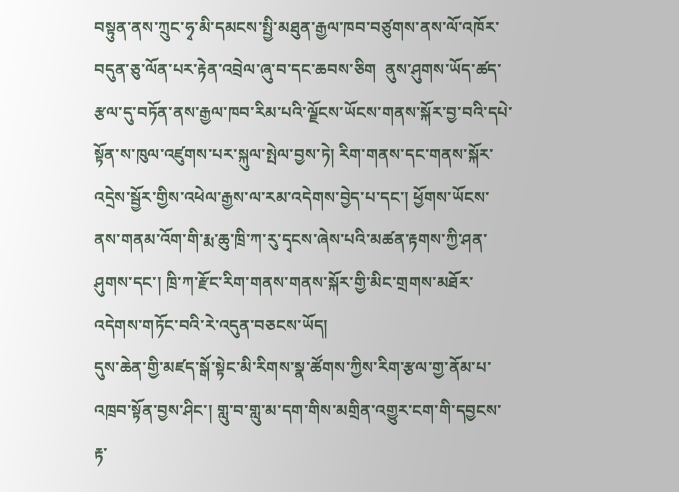བསྟུན་ནས་ཀྲུང་ཧྭ་མི་དམངས་སྤྱི་མཐུན་རྒྱལ་ཁབ་བཙུགས་ནས་ལོ་འཁོར་བདུན་ཅུ་ལོན་པར་རྟེན་འབྲེལ་ཞུ་བ་དང་ཆབས་ཅིག  ནུས་ཤུགས་ཡོད་ཚད་རྩལ་དུ་བཏོན་ནས་རྒྱལ་ཁབ་རིམ་པའི་ལྗོངས་ཡོངས་གནས་སྐོར་བྱ་བའི་དཔེ་སྟོན་ས་ཁུལ་འཛུགས་པར་སྐུལ་སྤེལ་བྱས་ཏེ། རིག་གནས་དང་གནས་སྐོར་འདྲེས་སྦྱོར་གྱིས་འཕེལ་རྒྱས་ལ་རམ་འདེགས་བྱེད་པ་དང་། ཕྱོགས་ཡོངས་ནས་གནམ་འོག་གི་རྨ་ཆུ་ཁྲི་ཀ་རུ་དྭངས་ཞེས་པའི་མཚན་རྟགས་ཀྱི་ཤན་ཤུགས་དང་། ཁྲི་ཀ་རྫོང་རིག་གནས་གནས་སྐོར་གྱི་མིང་གྲགས་མཐོར་འདེགས་གཏོང་བའི་རེ་འདུན་བཅངས་ཡོད།
དུས་ཆེན་གྱི་མཛད་སྒོ་སྟེང་མི་རིགས་སྣ་ཚོགས་ཀྱིས་རིག་རྩལ་གྱ་ནོམ་པ་འཁྲབ་སྟོན་བྱས་ཤིང་། གླུ་བ་གླུ་མ་དག་གིས་མགྲིན་འགྱུར་ངག་གི་དབྱངས་རྟ་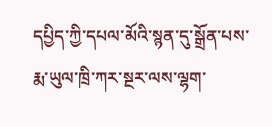དཔྱིད་ཀྱི་དཔལ་མོའི་སྙན་དུ་སྒྲོན་པས་རྨ་ཡུལ་ཁྲི་ཀར་སྔར་ལས་ལྷག་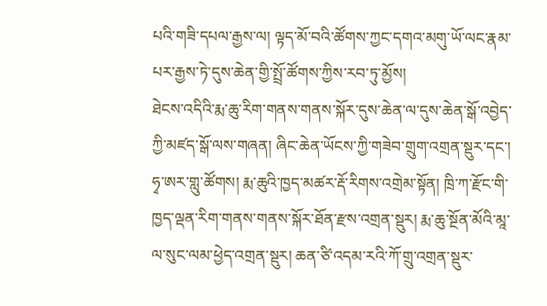པའི་གཟི་དཔལ་རྒྱས་ལ། ལྟད་མོ་བའི་ཚོགས་ཀྱང་དགའ་མགུ་ཡོ་ལང་རྣམ་པར་རྒྱས་ཏེ་དུས་ཆེན་གྱི་སྤྲོ་ཚོགས་ཀྱིས་རབ་ཏུ་མྱོས།
ཐེངས་འདིའི་རྨ་ཆུ་རིག་གནས་གནས་སྐོར་དུས་ཆེན་ལ་དུས་ཆེན་སྒོ་འབྱེད་ཀྱི་མཛད་སྒོ་ལས་གཞན། ཞིང་ཆེན་ཡོངས་ཀྱི་གཟེབ་གྲུག་འགྲན་སྡུར་དང་། ཧྭ་ཨར་གླུ་ཚོགས། རྨ་ཆུའི་ཁྱད་མཚར་རྡོ་རིགས་འགྲེམ་སྟོན། ཁྲི་ཀ་རྫོང་གི་ཁྱད་ལྡན་རིག་གནས་གནས་སྐོར་ཐོན་རྫས་འགྲན་སྡུར། རྨ་ཆུ་སྔོན་མོའི་མཱ་ལ་སུང་ལམ་ཕྱེད་འགྲན་སྡུར། ཆན་ཙི་འདམ་རའི་ཀོ་གྲུ་འགྲན་སྡུར་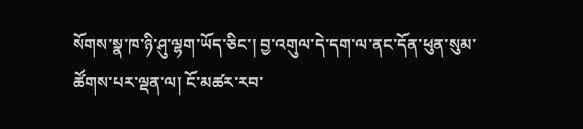སོགས་སྣ་ཁ་ཉི་ཤུ་ལྷག་ཡོད་ཅིང་། བྱ་འགུལ་དེ་དག་ལ་ནང་དོན་ཕུན་སུམ་ཚོགས་པར་ལྡན་ལ། ངོ་མཚར་རབ་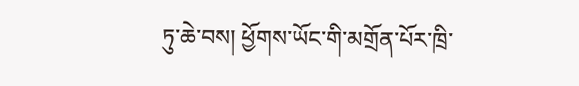ཏུ་ཆེ་བས། ཕྱོགས་ཡོང་གི་མགྲོན་པོར་ཁྲི་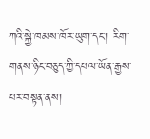ཀའི་སྐྱེ་ཁམས་ཁོར་ཡུག་དང་། རིག་གནས་ཉིང་བཅུད་ཀྱི་དཔལ་ཡོན་རྒྱས་པར་བསྟན་ནས།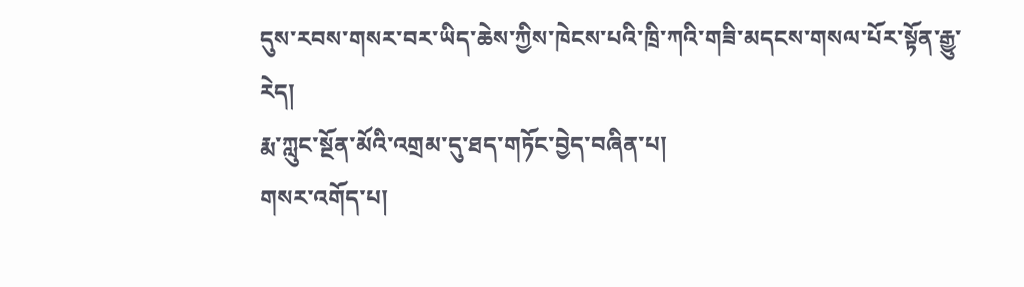དུས་རབས་གསར་བར་ཡིད་ཆེས་ཀྱིས་ཁེངས་པའི་ཁྲི་ཀའི་གཟི་མདངས་གསལ་པོར་སྟོན་རྒྱུ་རེད།
རྨ་ཀླུང་སྔོན་མོའི་འགྲམ་དུ་ཐད་གཏོང་བྱེད་བཞིན་པ།
གསར་འགོད་པ།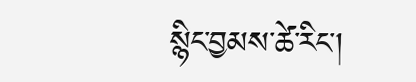སྙིང་བྱམས་ཚེ་རིང་།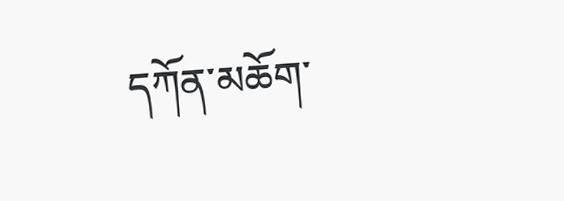དཀོན་མཆོག་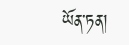ཡོན་ཏན།